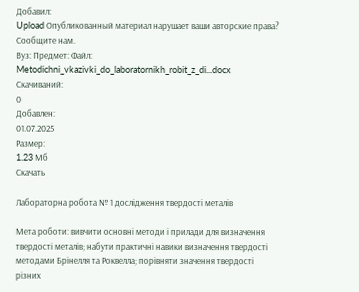Добавил:
Upload Опубликованный материал нарушает ваши авторские права? Сообщите нам.
Вуз: Предмет: Файл:
Metodichni_vkazivki_do_laboratornikh_robit_z_di...docx
Скачиваний:
0
Добавлен:
01.07.2025
Размер:
1.23 Mб
Скачать

Лабораторна робота № 1 дослідження твердості металів

Мета роботи: вивчити основні методи і прилади для визначення твердості металів; набути практичні навики визначення твердості методами Брінелля та Роквелла; порівняти значення твердості різних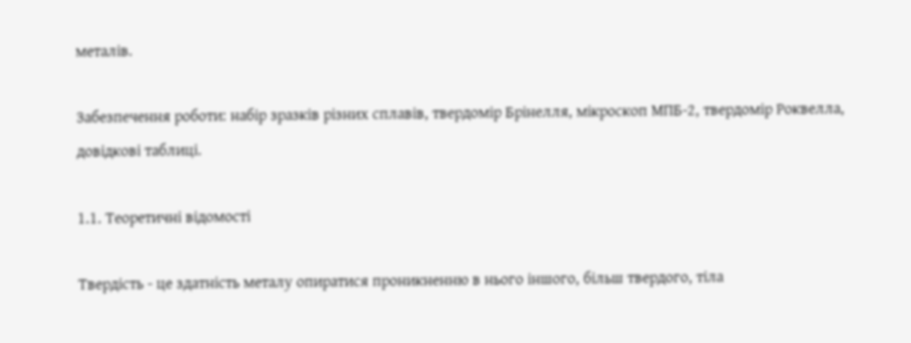металів.

Забезпечення роботи: набір зразків різних сплавів, твердомір Брінелля, мікроскоп МПБ-2, твердомір Роквелла, довідкові таблиці.

1.1. Теоретичні відомості

Твердість - це здатність металу опиратися проникненню в нього іншого, більш твердого, тіла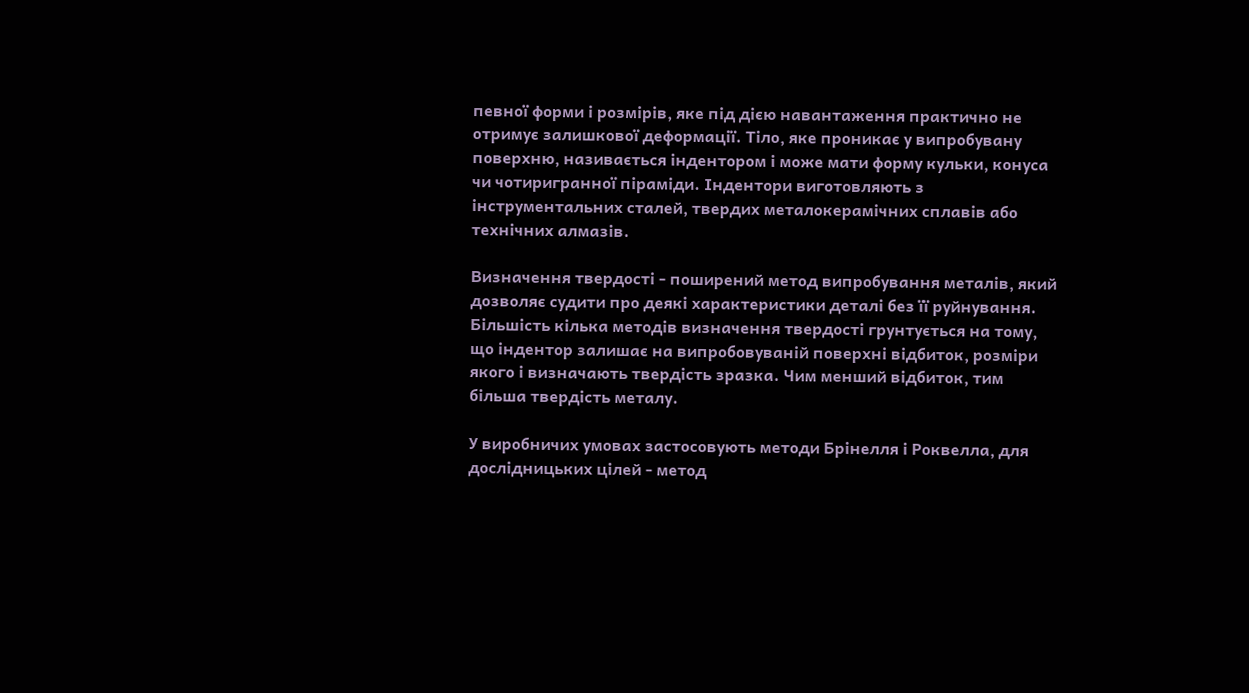певної форми і розмірів, яке під дією навантаження практично не отримує залишкової деформації. Тіло, яке проникає у випробувану поверхню, називається індентором і може мати форму кульки, конуса чи чотиригранної піраміди. Індентори виготовляють з інструментальних сталей, твердих металокерамічних сплавів або технічних алмазів.

Визначення твердості - поширений метод випробування металів, який дозволяє судити про деякі характеристики деталі без її руйнування. Більшість кілька методів визначення твердості грунтується на тому, що індентор залишає на випробовуваній поверхні відбиток, розміри якого і визначають твердість зразка. Чим менший відбиток, тим більша твердість металу.

У виробничих умовах застосовують методи Брінелля і Роквелла, для дослідницьких цілей - метод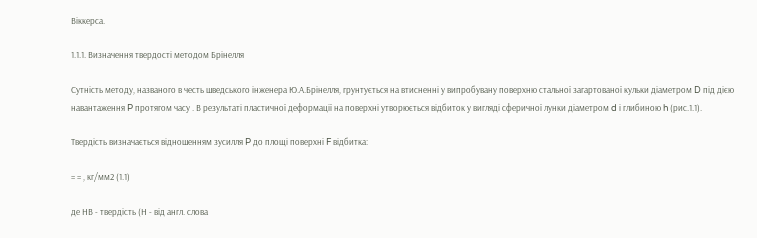Віккерса.

1.1.1. Визначення твердості методом Брінелля

Сутність методу, названого в честь шведського інженера Ю.А.Брінелля, грунтується на втисненні у випробувану поверхню стальної загартованої кульки діаметром D під дією навантаження P протягом часу . В результаті пластичної деформації на поверхні утворюється відбиток у вигляді сферичної лунки діаметром d і глибиною h (рис.1.1).

Твердість визначається відношенням зусилля P до площі поверхні F відбитка:

= = , кг/мм2 (1.1)

де НВ - твердість (Н - від англ. слова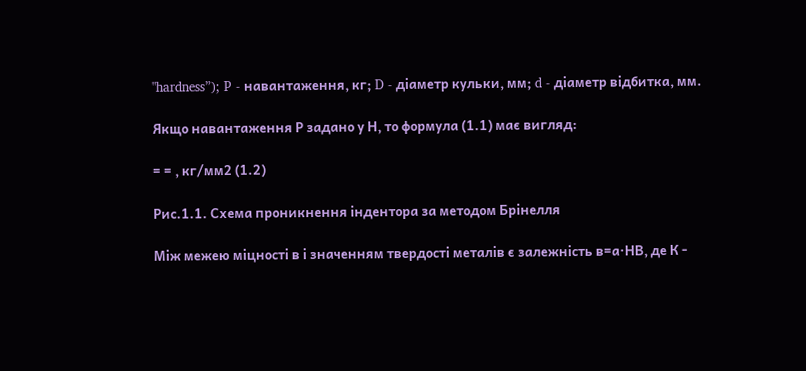"hardness”); P - навантаження, кг; D - діаметр кульки, мм; d - діаметр відбитка, мм.

Якщо навантаження Р задано у Н, то формула (1.1) має вигляд:

= = , кг/мм2 (1.2)

Рис.1.1. Схема проникнення індентора за методом Брінелля

Між межею міцності в і значенням твердості металів є залежність в=а·НВ, де К -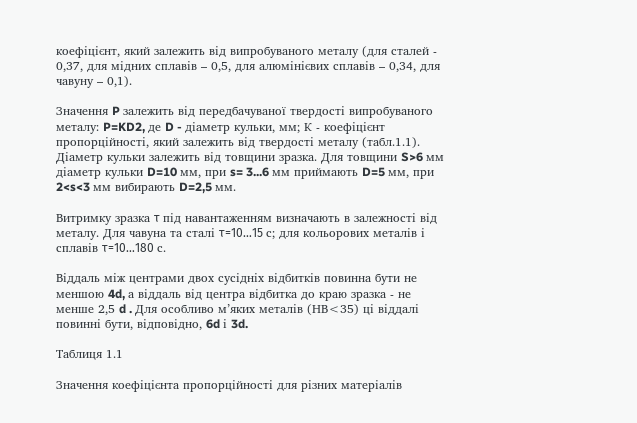коефіцієнт, який залежить від випробуваного металу (для сталей - 0,37, для мідних сплавів – 0,5, для алюмінієвих сплавів – 0,34, для чавуну – 0,1).

Значення P залежить від передбачуваної твердості випробуваного металу: P=KD2, де D - діаметр кульки, мм; К - коефіцієнт пропорційності, який залежить від твердості металу (табл.1.1). Діаметр кульки залежить від товщини зразка. Для товщини S>6 мм діаметр кульки D=10 мм, при s= 3...6 мм приймають D=5 мм, при 2<s<3 мм вибирають D=2,5 мм.

Витримку зразка τ під навантаженням визначають в залежності від металу. Для чавуна та сталі τ=10…15 с; для кольорових металів і сплавів τ=10…180 с.

Віддаль між центрами двох сусідніх відбитків повинна бути не меншою 4d, а віддаль від центра відбитка до краю зразка - не менше 2,5 d . Для особливо м’яких металів (НВ<35) ці віддалі повинні бути, відповідно, 6d і 3d.

Таблиця 1.1

Значення коефіцієнта пропорційності для різних матеріалів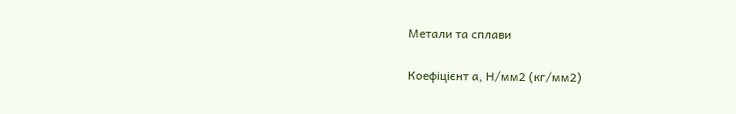Метали та сплави

Коефіцієнт а, Н/мм2 (кг/мм2)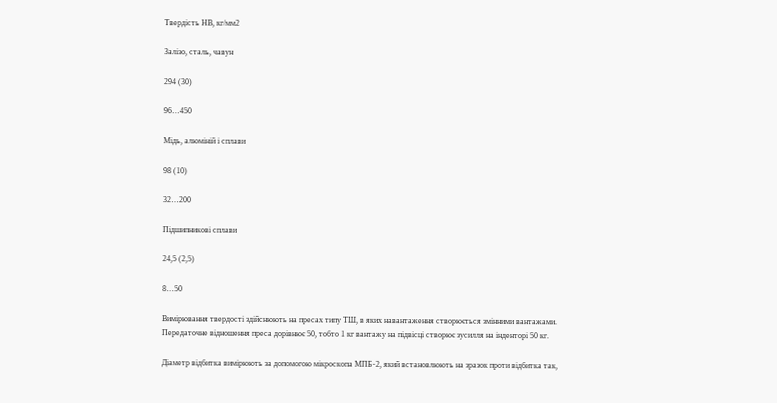Твердість НВ, кг/мм2

Залізо, сталь, чавун

294 (30)

96…450

Мідь, алюміній і сплави

98 (10)

32…200

Підшипникові сплави

24,5 (2,5)

8…50

Вимірювання твердості здійснюють на пресах типу ТШ, в яких навантаження створюється змінними вантажами. Передаточне відношення преса дорівнює 50, тобто 1 кг вантажу на підвісці створює зусилля на інденторі 50 кг.

Діаметр відбитка вимірюють за допомогою мікроскопа МПБ-2, який встановлюють на зразок проти відбитка так,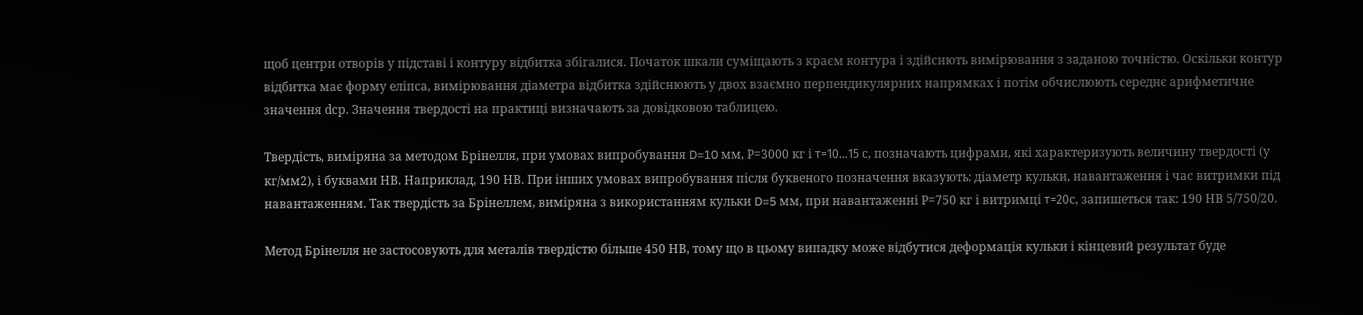щоб центри отворів у підставі і контуру відбитка збігалися. Початок шкали суміщають з краєм контура і здійснють вимірювання з заданою точністю. Оскільки контур відбитка має форму еліпса, вимірювання діаметра відбитка здійснюють у двох взаємно перпендикулярних напрямках і потім обчислюють середнє арифметичне значення dср. Значення твердості на практиці визначають за довідковою таблицею.

Твердість, виміряна за методом Брінелля, при умовах випробування D=10 мм, Р=3000 кг і τ=10…15 с, позначають цифрами, які характеризують величину твердості (у кг/мм2), і буквами НВ. Наприклад, 190 НВ. При інших умовах випробування після буквеного позначення вказують: діаметр кульки, навантаження і час витримки під навантаженням. Так твердість за Брінеллем, виміряна з використанням кульки D=5 мм, при навантаженні Р=750 кг і витримці τ=20с, запишеться так: 190 НВ 5/750/20.

Метод Брінелля не застосовують для металів твердістю більше 450 НВ, тому що в цьому випадку може відбутися деформація кульки і кінцевий результат буде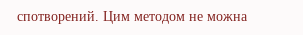спотворений. Цим методом не можна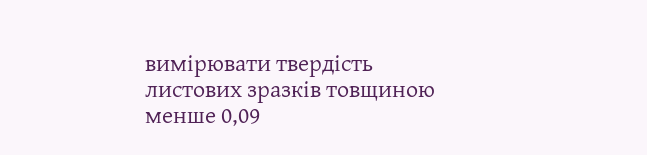вимірювати твердість листових зразків товщиною менше 0,09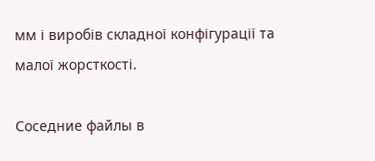мм і виробів складної конфігурації та малої жорсткості.

Соседние файлы в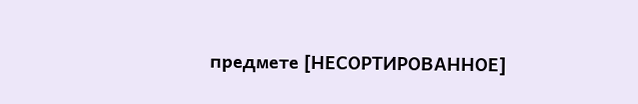предмете [НЕСОРТИРОВАННОЕ]